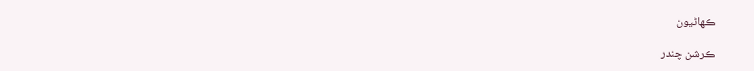ڪھاڻيون

ڪرشن چندر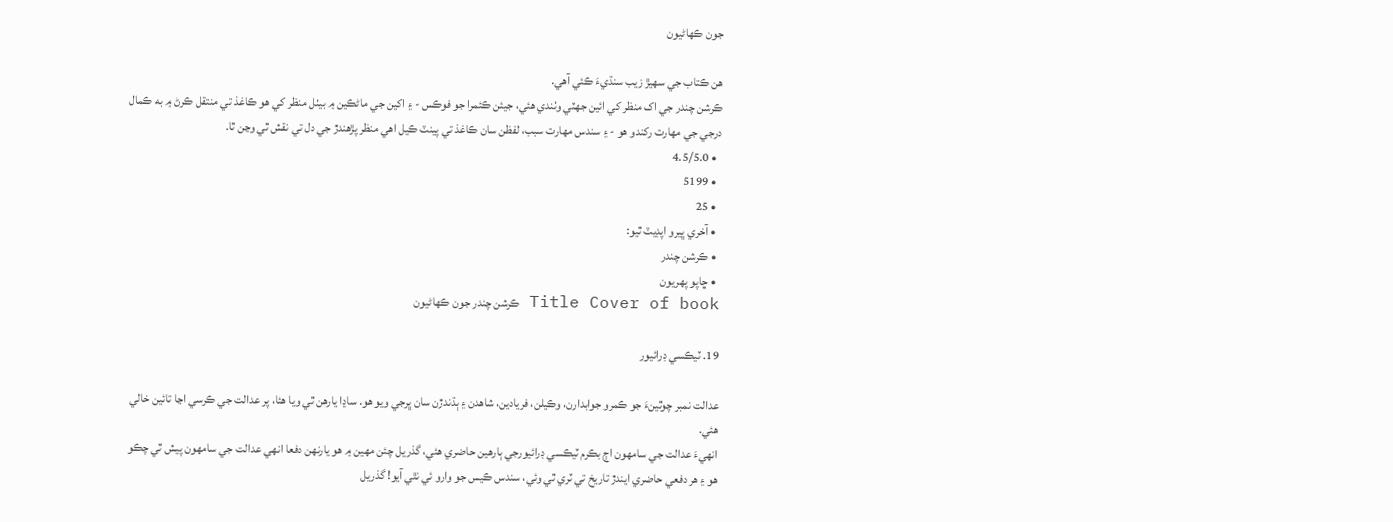جون ڪهاڻيون

هن ڪتاب جي سهيڙ زيب سنڌيءَ ڪئي آهي.
ڪرشن چندر جي اک منظر کي ائين جهٽي وٺندي هئي، جيئن ڪئمرا جو فوڪس - ۽ اکين جي ماڻڪين ۾ بيٺل منظر کي هو ڪاغذ تي منتقل ڪرڻ ۾ به ڪمال درجي جي مهارت رکندو هو - ۽ سندس مهارت سبب، لفظن سان ڪاغذ تي پينٽ ڪيل اهي منظر پڙهندڙ جي دل تي نقش ٿي وڃن ٿا.
  • 4.5/5.0
  • 5199
  • 25
  • آخري ڀيرو اپڊيٽ ٿيو:
  • ڪرشن چندر
  • ڇاپو پھريون
Title Cover of book ڪرشن چندر جون ڪهاڻيون

19. ٽيڪسي ڊرائيور

عدالت نمبر چوٿينءَ جو ڪمرو جوابدارن، وڪيلن، فريادين، شاهدن ۽ ٻڌندڙن سان ڀرجي ويو هو. ساڍا يارهن ٿي ويا هئا، پر عدالت جي ڪرسي اڃا تائين خالي هئي.
انهيءَ عدالت جي سامهون اڄ بڪرم ٽيڪسي ڊرائيورجي ٻارهين حاضري هئي، گذريل چئن مهين ۾ هو يارنهن دفعا انهي عدالت جي سامهون پيش ٿي چڪو هو ۽ هر دفعي حاضري ايندڙ تاريخ تي ٽري ٿي وئي، سندس ڪيس جو وارو ئي نٿي آيو! گذريل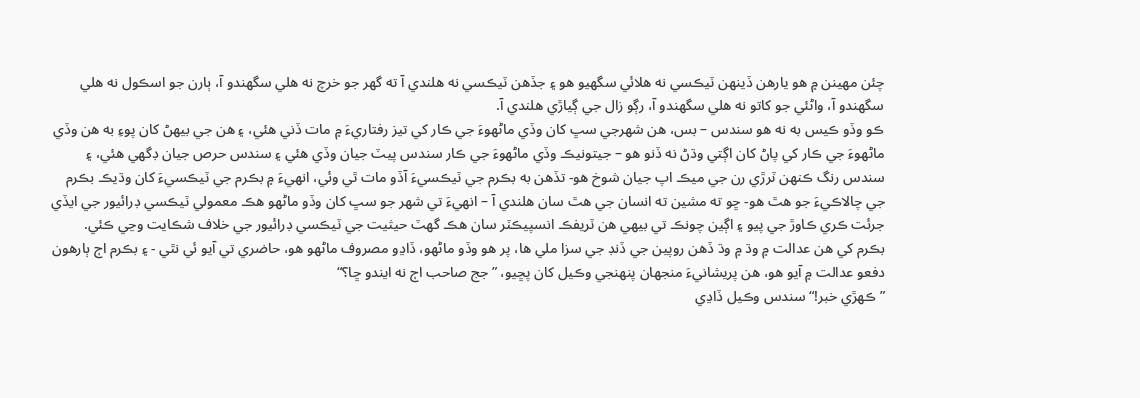چئن مهينن ۾ هو يارهن ڏينهن ٽيڪسي نه هلائي سگهيو هو ۽ جڏهن ٽيڪسي نه هلندي آ ته گهر جو خرچ نه هلي سگهندو آ، ٻارن جو اسڪول نه هلي سگهندو آ، واڻئي جو کاتو نه هلي سگهندو آ، رڳو زال جي ڳياڙي هلندي آ.
ڪو وڏو ڪيس به نه هو سندس – بس، هن شهرجي سڀ کان وڏي ماڻهوءَ جي ڪار کي تيز رفتاريءَ ۾ مات ڏني هئي، ۽ هن جي بيهڻ کان پوءِ به هن وڏي ماڻهوءَ جي ڪار کي پاڻ کان اڳتي وڌڻ نه ڏنو هو – جيتونيڪ وڏي ماڻهوءَ جي ڪار سندس پيٽ جيان وڏي هئي ۽ سندس حرص جيان ڊگهي هئي، ۽ سندس رنگ ڪنهن ٽرڙي رن جي ميڪ اپ جيان شوخ هو- تڏهن به بڪرم جي ٽيڪسيءَ آڏو مات ٿي وئي، انهيءَ ۾ بڪرم جي ٽيڪسيءَ کان وڌيڪ بڪرم جي چالاڪيءَ جو هٿ هو- ڇو ته مشين ته انسان جي هٿ سان هلندي آ – انهيءَ تي شهر جو سڀ کان وڏو ماڻهو هڪ معمولي ٽيڪسي ڊرائيور جي ايڏي جرئت ڪري ڪاوڙ جي پيو ۽ اڳين چونڪ تي بيهي هن ٽريفڪ انسپيڪٽر سان هڪ گهٽ حيثيت جي ٽيڪسي ڊرائيور جي خلاف شڪايت وڃي ڪئي.
بڪرم کي هن عدالت ۾ وڌ ۾ وڌ ڏهن روپين جي ڏنڊ جي سزا ملي ها، پر هو وڏو ماڻهو، ڏاڍو مصروف ماڻهو هو، حاضري تي آيو ئي نٿي - ۽ بڪرم اڄ ٻارهون دفعو عدالت ۾ آيو هو، هن پريشانيءَ منجهان پنهنجي وڪيل کان پڇيو، ”جج صاحب اڄ نه ايندو ڇا؟“
”ڪهڙي خبر!“ سندس وڪيل ڏاڍي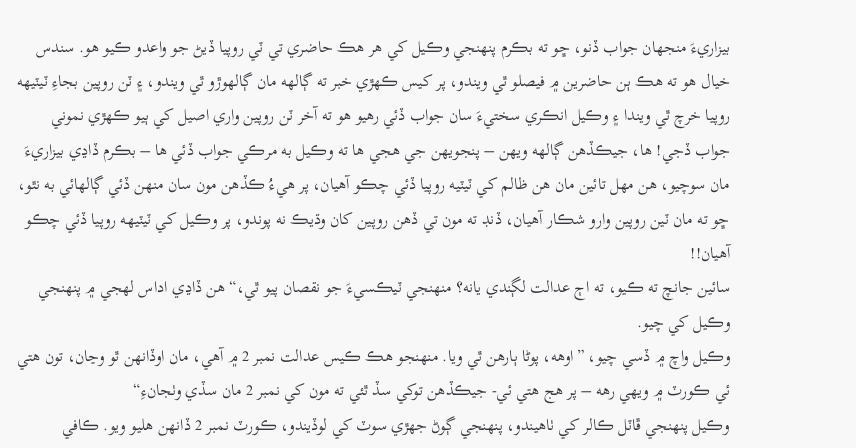بيزاريءَ منجهان جواب ڏنو، ڇو ته بڪرم پنهنجي وڪيل کي هر هڪ حاضري تي ٽي روپيا ڏيڻ جو واعدو ڪيو هو. سندس خيال هو ته هڪ ٻن حاضرين ۾ فيصلو ٿي ويندو، پر کيس ڪهڙي خبر ته ڳالهه مان ڳالهوڙو ٿي ويندو، ۽ ٽن روپين بجاءِ ٽيٽيهه روپيا خرچ ٿي ويندا ۽ وڪيل انڪري سختيءَ سان جواب ڏئي رهيو هو ته آخر ٽن روپين واري اصيل کي ٻيو ڪهڙي نموني جواب ڏجي! ها، جيڪڏهن ڳالهه ويهن – پنجويهن جي هجي ها ته وڪيل به مرڪي جواب ڏئي ها – بڪرم ڏاڍي بيزاريءَ مان سوچيو، هن مهل تائين مان هن ظالم کي ٽيٽيه روپيا ڏئي چڪو آهيان، پر هيءُ ڪڏهن مون سان منهن ڏئي ڳالهائي به نٿو، ڇو ته مان ٽين روپين وارو شڪار آهيان، ڏنڊ ته مون تي ڏهن روپين کان وڌيڪ نه پوندو، پر وڪيل کي ٽيٽيهه روپيا ڏئي چڪو آهيان!!
سائين جانچ ته ڪيو، ته اڄ عدالت لڳندي يانه؟ منهنجي ٽيڪسيءَ جو نقصان پيو ٿي،“ هن ڏاڍي اداس لهجي ۾ پنهنجي وڪيل کي چيو.
وڪيل واچ ۾ ڏسي چيو، ”اوهه، پوڻا ٻارهن ٿي ويا. منهنجو هڪ ڪيس عدالت نمبر 2 ۾ آهي، مان اوڏانهن ٿو وڃان، تون هتي ئي ڪورٽ ۾ ويهي رهه – پر هج هتي ئي- جيڪڏهن توکي سڏ ٿئي ته مون کي نمبر 2 مان سڏي وٺجانءِ“
وڪيل پنهنجي ڦاٽل ڪالر کي ٺاهيندو، پنهنجي ڳوڻ جهڙي سوٽ کي لوڏيندو، ڪورٽ نمبر 2 ڏانهن هليو ويو. ڪافي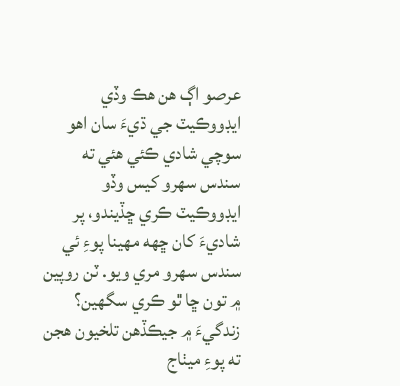عرصو اڳ هن هڪ وڏي ايڊووڪيٽ جي ڌيءَ سان اهو سوچي شادي ڪئي هئي ته سندس سهرو کيس وڏو ايڊووڪيٽ ڪري ڇڏيندو، پر شاديءَ کان ڇهه مهينا پوءِ ئي سندس سهرو مري ويو. ٽن روپين ۾ تون ڇا ٿو ڪري سگهين؟ زندگيءَ ۾ جيڪڏهن تلخيون هجن ته پوءِ ميٺاج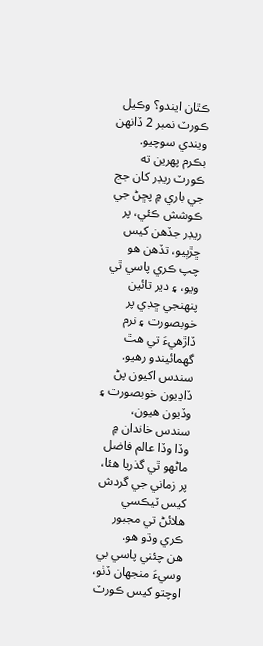ڪٿان ايندو؟ وڪيل ڪورٽ نمبر 2 ڏانهن ويندي سوچيو.
بڪرم پهرين ته ڪورٽ ريڊر کان جج جي باري ۾ پڇڻ جي ڪوشش ڪئي، پر ريڊر جڏهن کيس ڇڙٻيو، تڏهن هو چپ ڪري پاسي ٿي ويو، ۽ دير تائين پنهنجي ڇڊي پر خوبصورت ۽ نرم ڏاڙهيءَ تي هٿ گهمائيندو رهيو. سندس اکيون پڻ ڏاڍيون خوبصورت ۽ وڏيون هيون، سندس خاندان ۾ وڏا وڏا عالم فاضل ماڻهو ٿي گذريا هئا، پر زماني جي گردش کيس ٽيڪسي هلائڻ تي مجبور ڪري وڌو هو.
هن چئني پاسي بي وسيءَ منجهان ڏٺو، اوچتو کيس ڪورٽ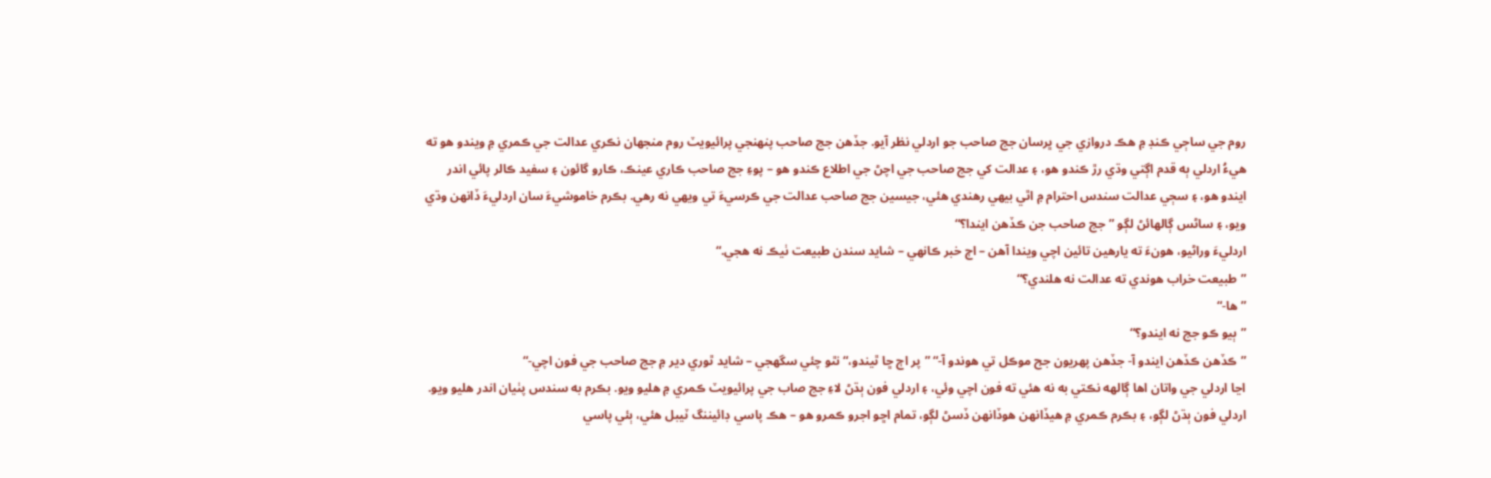روم جي ساڄي ڪنڊ ۾ هڪ دروازي جي ڀرسان جج صاحب جو اردلي نظر آيو. جڏهن جج صاحب پنهنجي پرائيويٽ روم منجهان نڪري عدالت جي ڪمري ۾ ويندو هو ته هيءُ اردلي ٻه قدم اڳتي وڌي رڙ ڪندو هو، ۽ عدالت کي جج صاحب جي اچڻ جي اطلاع ڪندو هو – پوءِ جج صاحب ڪاري عينڪ، ڪارو گائون ۽ سفيد ڪالر پائي اندر ايندو هو، ۽ سڄي عدالت سندس احترام ۾ اٿي بيهي رهندي هئي، جيسين جج صاحب عدالت جي ڪرسيءَ تي ويهي نه رهي. بڪرم خاموشيءَ سان اردليءَ ڏانهن وڌي ويو، ۽ ساڻس ڳالهائڻ لڳو ”جج صاحب جن ڪڏهن ايندا؟“
اردليءَ وراڻيو، هونءَ ته يارهين تائين اچي ويندا آهن – اڄ خبر ڪانهي – شايد سندن طبيعت ٺيڪ نه هجي.“
”طبيعت خراب هوندي ته عدالت نه هلندي؟“
”ها-“
”ٻيو ڪو جج نه ايندو؟“
”ڪڏهن ڪڏهن ايندو آ- جڏهن پهريون جج موڪل تي هوندو آ-“ ”پر اڄ ڇا ٿيندو،“ نٿو چئي سگهجي – شايد ٿوري دير ۾ جج صاحب جي فون اچي-“
اڃا اردلي جي واتان اها ڳالهه نڪتي به نه هئي ته فون اچي وئي، ۽ اردلي فون ٻڌڻ لاءِ جج صاب جي پرائيويٽ ڪمري ۾ هليو ويو. بڪرم به سندس پٺيان اندر هليو ويو. اردلي فون ٻڌڻ لڳو، ۽ بڪرم ڪمري ۾ هيڏانهن هوڏانهن ڏسڻ لڳو، تمام اڇو اجرو ڪمرو هو – هڪ پاسي ڊائيننگ ٽيبل هئي، ٻئي پاسي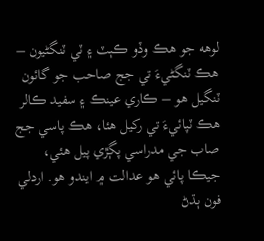لوهه جو هڪ وڏو ڪٻٽ ۽ ٽي ٽنگڻيون – هڪ ٽنگڻيءَ تي جج صاحب جو گائون ٽنگيل هو – ڪاري عينڪ ۽ سفيد ڪالر هڪ ٽپائيءَ تي رکيل هئا، هڪ پاسي جج صاب جي مدراسي پڳڙي پيل هئي، جيڪا پائي هو عدالت ۾ ايندو هو. اردلي فون ٻڌڻ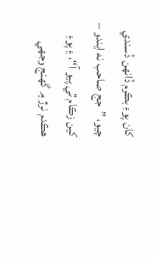کان پوءِ بڪرم ڏانهن ڏسندي چيو، ”جج صاحب نه ايندو – کين زڪام ٿي پيو آ“، ۽ پوءِ هڪدم نرڙ ۾ گهنج وجهي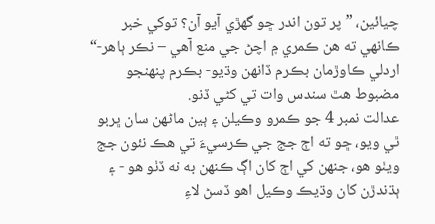چيائين، ”پر تون اندر ڇو گهڙي آيو آن؟ توکي خبر ڪانهي ته هن ڪمري ۾ اچڻ جي منع آهي – نڪر ٻاهر-“ اردلي ڪاوڙمان بڪرم ڏانهن وڌيو- بڪرم پنهنجو مضبوط هٿ سندس وات تي کڻي ڏنو.
عدالت نمبر 4 جو ڪمرو وڪيلن ۽ ٻين ماڻهن سان ڀربو ٿي ويو، ڇو ته اڄ جج جي ڪرسيءَ تي هڪ نئون جج ويٺو هو، جنهن کي اڄ کان اڳ ڪنهن به نه ڏٺو هو - ۽ ٻڌندڙن کان وڌيڪ وڪيل اهو ڏسڻ لاءِ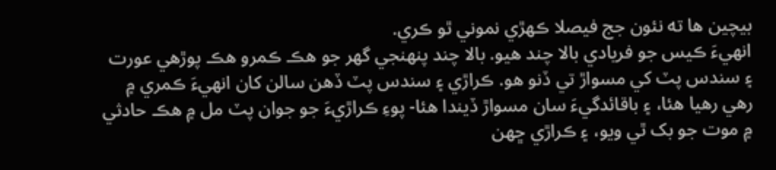بيچين ها ته نئون جج فيصلا ڪهڙي نموني ٿو ڪري.
انهيءَ ڪيس جو فريادي بالا چند هيو. بالا چند پنهنجي گهر جو هڪ ڪمرو هڪ پوڙهي عورت ۽ سندس پٽ کي مسواڙ تي ڏنو هو. ڪراڙي ۽ سندس پٽ ڏهن سالن کان انهيءَ ڪمري ۾ رهي رهيا هئا، ۽ باقائدگيءَ سان مسواڙ ڏيندا هئا- پوءِ ڪراڙيءَ جو جوان پٽ مل ۾ هڪ حادثي ۾ موت جو بک ٿي ويو، ۽ ڪراڙي ڇهن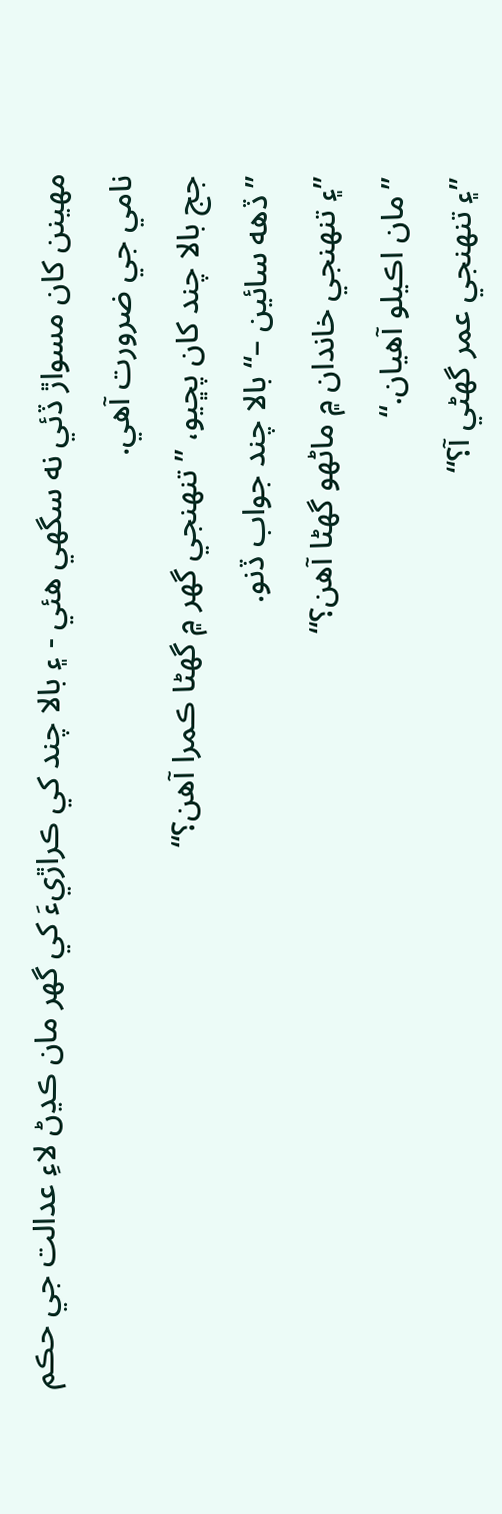مهينن کان مسواڙ ڏئي نه سگهي هئي - ۽ بالا چند کي ڪراڙيءَ کي گهر مان ڪڍڻ لاءِ عدالت جي حڪم نامي جي ضرورت آهي.
جج بالا چند کان پڇيو، ”تنهنجي گهر ۾ گهڻا ڪمرا آهن؟“
”ڏهه سائين –“ بالا چند جواب ڏنو.
”۽ تنهنجي خاندان ۾ ماڻهو گهڻا آهن؟“
”مان اڪيلو آهيان.“
”۽ تنهنجي عمر گهڻي آ؟“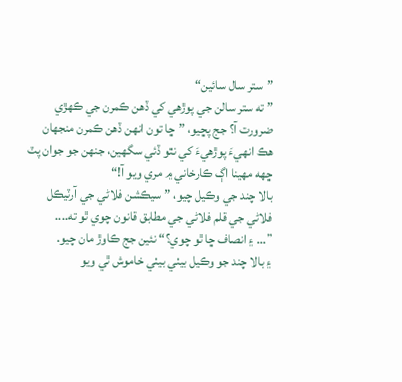”ستر سال سائين“
”ته ستر سالن جي پوڙهي کي ڏهن ڪمرن جي ڪهڙي ضرورت آ؟ جج پڇيو، ”ڇا تون انهن ڏهن ڪمرن منجهان هڪ انهيءَ پوڙهيءَ کي نٿو ڏئي سگهين، جنهن جو جوان پٽ ڇهه مهينا اڳ ڪارخاني ۾ مري ويو آ!“
بالا چند جي وڪيل چيو، ”سيڪشن فلاڻي جي آرٽيڪل فلاڻي جي قلم فلاڻي جي مطابق قانون چوي ٿو ته....
”... ۽ انصاف ڇا ٿو چوي؟“ نئين جج ڪاوڙ مان چيو.
۽ بالا چند جو وڪيل بيٺي بيٺي خاموش ٿي ويو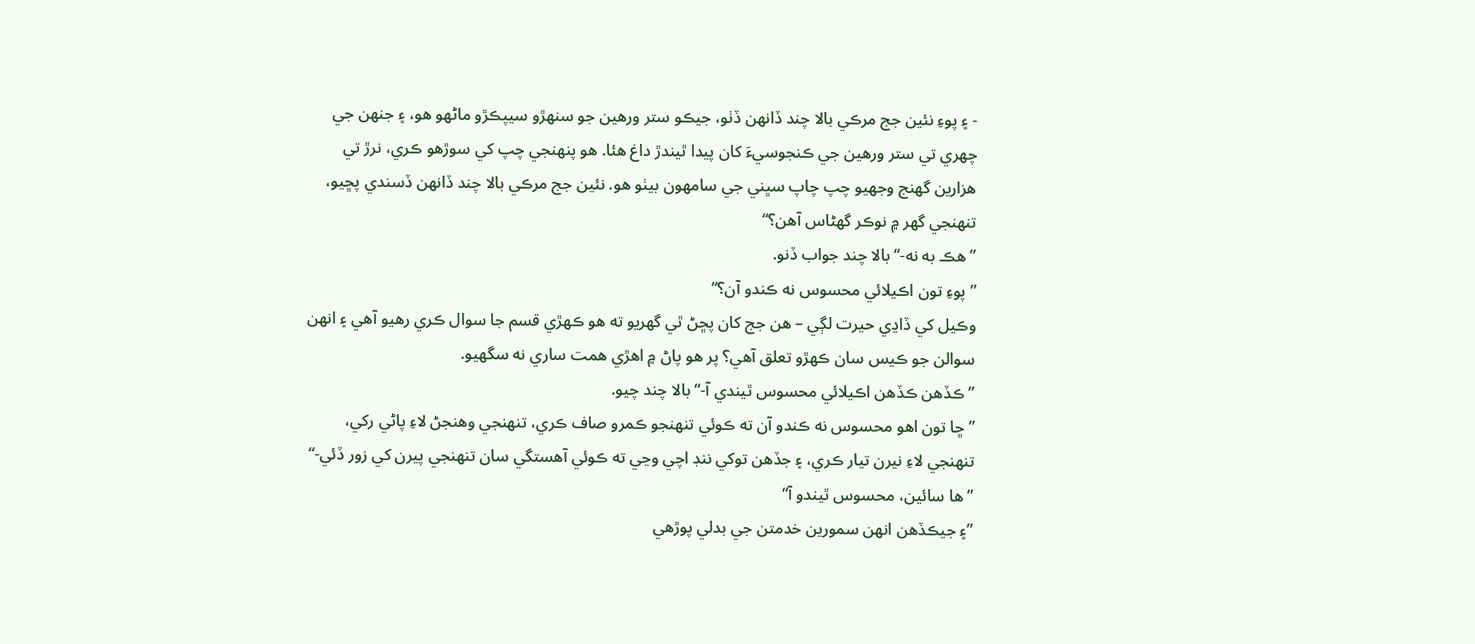- ۽ پوءِ نئين جج مرڪي بالا چند ڏانهن ڏٺو، جيڪو ستر ورهين جو سنهڙو سيپڪڙو ماڻهو هو، ۽ جنهن جي چهري تي ستر ورهين جي ڪنجوسيءَ کان پيدا ٿيندڙ داغ هئا. هو پنهنجي چپ کي سوڙهو ڪري، نرڙ تي هزارين گهنج وجهيو چپ چاپ سڀني جي سامهون بيٺو هو. نئين جج مرڪي بالا چند ڏانهن ڏسندي پڇيو، تنهنجي گهر ۾ نوڪر گهڻاس آهن؟“
”هڪ به نه-“ بالا چند جواب ڏنو.
”پوءِ تون اڪيلائي محسوس نه ڪندو آن؟“
وڪيل کي ڏاڍي حيرت لڳي – هن جج کان پڇڻ ٿي گهريو ته هو ڪهڙي قسم جا سوال ڪري رهيو آهي ۽ انهن سوالن جو ڪيس سان ڪهڙو تعلق آهي؟ پر هو پاڻ ۾ اهڙي همت ساري نه سگهيو.
”ڪڏهن ڪڏهن اڪيلائي محسوس ٿيندي آ-“ بالا چند چيو.
”ڇا تون اهو محسوس نه ڪندو آن ته ڪوئي تنهنجو ڪمرو صاف ڪري، تنهنجي وهنجڻ لاءِ پاڻي رکي، تنهنجي لاءِ نيرن تيار ڪري، ۽ جڏهن توکي ننڊ اچي وڃي ته ڪوئي آهستگي سان تنهنجي پيرن کي زور ڏئي-“
”ها سائين، محسوس ٿيندو آ“
”۽ جيڪڏهن انهن سمورين خدمتن جي بدلي پوڙهي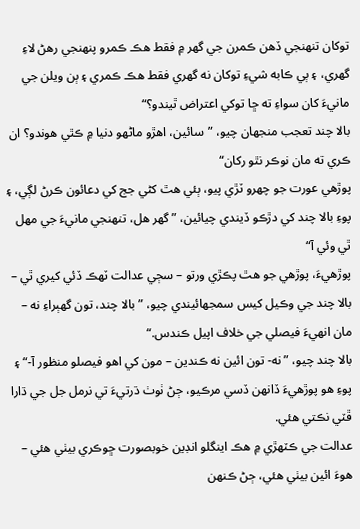توکان تنهنجي ڏهن ڪمرن جي گهر ۾ فقط هڪ ڪمرو پنهنجي رهڻ لاءِ گهري، ۽ ٻي ڪابه شيءِ توکان نه گهري فقط هڪ ڪمري ۽ ٻن ويلن جي مانيءَ کان سواءِ ته ڇا توکي اعتراض ٿيندو؟“
بالا چند تعجب منجهان چيو، ”سائين، اهڙو ماڻهو دنيا ۾ ڪٿي هوندو؟ ان ڪري ته مان نوڪر نٿو رکان“
پوڙهي عورت جو چهرو ٽڙي پيو، ٻئي هٿ کڻي جج کي دعائون ڪرڻ لڳي، ۽ پوءِ بالا چند کي دڙڪو ڏيندي چيائين، ”گهر هل، تنهنجي مانيءَ جي مهل ٿي وئي آ“
پوڙهيءَ، پوڙهي جو هٿ پڪڙي ورتو – سڄي عدالت ٽهڪ ڏئي کيري ٿي – بالا چند جي وڪيل کيس سمجهائيندي چيو، ”بالا چند، تون گهٻراءِ نه – مان انهيءَ فيصلي جي خلاف اپيل ڪندس.“
بالا چند چيو، ”نه- تون ائين نه ڪندين – مون کي اهو فيصلو منظور آ-“ ۽ پوءِ هو پوڙهيءَ ڏانهن ڏسي مرڪيو، ڄڻ ٺوٺ ڌرتيءَ تي نرمل جل جي ڌارا ڦٽي نڪتي هئي.
عدالت جي ڪٽهڙي ۾ هڪ اينگلو انڊين خوبصورت ڇوڪري بيٺي هئي – هوءَ ائين بيٺي هئي، ڄڻ ڪنهن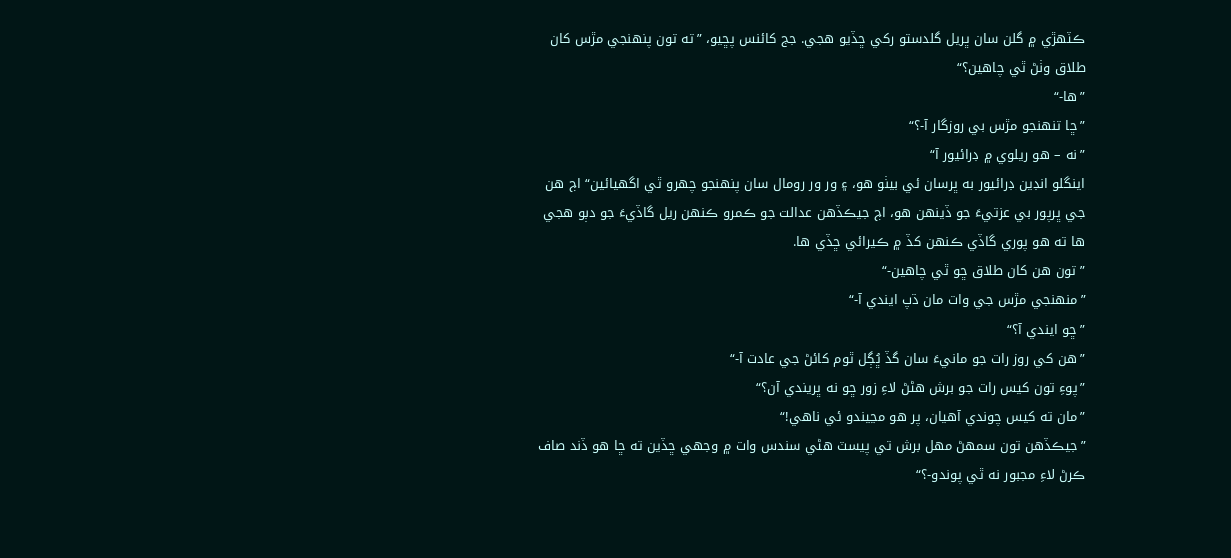ڪٽهڙي ۾ گلن سان ڀريل گلدستو رکي ڇڏيو هجي. جج کائنس پڇيو، ”ته تون پنهنجي مڙس کان طلاق وٺڻ ٿي چاهين؟“
”ها-“
”ڇا تنهنجو مڙس بي روزگار آ-؟“
”نه – هو ريلوي ۾ ڊرائيور آ“
اينگلو انڊين ڊرائيور به ڀرسان ئي بيٺو هو، ۽ ور ور رومال سان پنهنجو چهرو ٿي اگهيائين“ اڄ هن جي ڀرپور بي عزتيءَ جو ڏينهن هو، اڄ جيڪڏهن عدالت جو ڪمرو ڪنهن ريل گاڏيءَ جو دٻو هجي ها ته هو پوري گاڏي ڪنهن کڏ ۾ ڪيرائي ڇڏي ها.
”تون هن کان طلاق ڇو ٿي چاهين-“
”منهنجي مڙس جي وات مان ڌپ ايندي آ-“
”ڇو ايندي آ؟“
”هن کي روز رات جو مانيءَ سان گڏ ڀُڳل ٿوم کائڻ جي عادت آ-“
”پوءِ تون کيس رات جو برش هڻڻ لاءِ زور ڇو نه ڀريندي آن؟“
”مان ته کيس چوندي آهيان، پر هو مڃيندو ئي ناهي!“
”جيڪڏهن تون سمهڻ مهل برش تي پيسٽ هڻي سندس وات ۾ وجهي ڇڏين ته ڇا هو ڏند صاف ڪرڻ لاءِ مجبور نه ٿي پوندو-؟“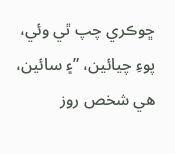ڇوڪري چپ ٿي وئي، پوءِ چيائين، ”۽ سائين، هي شخص روز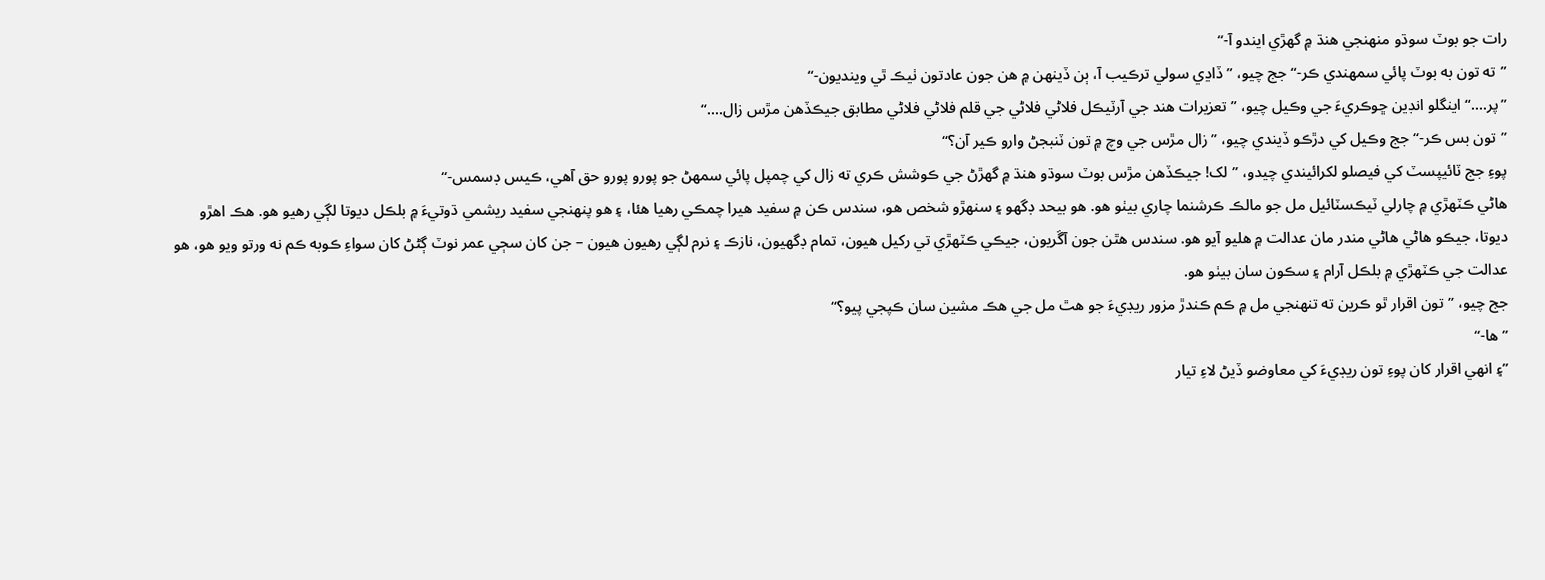رات جو بوٽ سوڌو منهنجي هنڌ ۾ گهڙي ايندو آ-“
”ته تون به بوٽ پائي سمهندي ڪر-“ جج چيو، ”ڏاڍي سولي ترڪيب آ، ٻن ڏينهن ۾ هن جون عادتون ٺيڪ ٿي وينديون-“
”پر....“ اينگلو انڊين ڇوڪريءَ جي وڪيل چيو، ”تعزيرات هند جي آرٽيڪل فلاڻي فلاڻي جي قلم فلاڻي فلاڻي مطابق جيڪڏهن مڙس زال....“
”تون بس ڪر-“ جج وڪيل کي دڙڪو ڏيندي چيو، ”زال مڙس جي وچ ۾ تون ٽنبجڻ وارو ڪير آن؟“
پوءِ جج ٽائيپسٽ کي فيصلو لکرائيندي چيدو، ”لک! جيڪڏهن مڙس بوٽ سوڌو هنڌ ۾ گهڙڻ جي ڪوشش ڪري ته زال کي چمپل پائي سمهڻ جو پورو پورو حق آهي، ڪيس ڊسمس-“
هاڻي ڪٽهڙي ۾ چارلي ٽيڪسٽائيل مل جو مالڪ ڪرشنما چاري بيٺو هو. هو بيحد ڊگهو ۽ سنهڙو شخص هو، سندس ڪن ۾ سفيد هيرا چمڪي رهيا هئا، ۽ هو پنهنجي سفيد ريشمي ڌوتيءَ ۾ بلڪل ديوتا لڳي رهيو هو. هڪ اهڙو ديوتا، جيڪو هاڻي هاڻي مندر مان عدالت ۾ هليو آيو هو. سندس هٿن جون آڱريون، جيڪي ڪٽهڙي تي رکيل هيون، تمام ڊگهيون، نازڪ ۽ نرم لڳي رهيون هيون – جن کان سڄي عمر نوٽ ڳڻڻ کان سواءِ ڪوبه ڪم نه ورتو ويو هو، هو عدالت جي ڪٽهڙي ۾ بلڪل آرام ۽ سڪون سان بيٺو هو.
جج چيو، ”تون اقرار ٿو ڪرين ته تنهنجي مل ۾ ڪم ڪندڙ مزور ريڊيءَ جو هٿ مل جي هڪ مشين سان ڪپجي پيو؟“
”ها-“
”۽ انهي اقرار کان پوءِ تون ريڊيءَ کي معاوضو ڏيڻ لاءِ تيار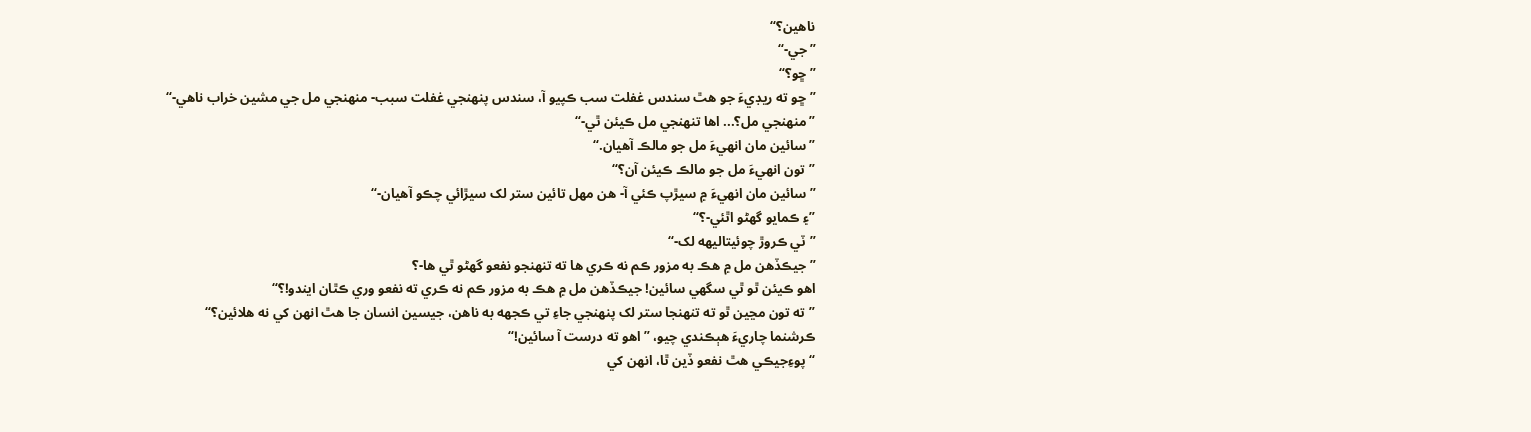ناهين؟“
”جي-“
”ڇو؟“
”ڇو ته ريڊيءَ جو هٿ سندس غفلت سب ڪپيو آ، سندس پنهنجي غفلت سبب- منهنجي مل جي مشين خراب ناهي-“
”منهنجي مل؟... اها تنهنجي مل ڪيئن ٿي-“
”سائين مان انهيءَ مل جو مالڪ آهيان.“
”تون انهيءَ مل جو مالڪ ڪيئن آن؟“
”سائين مان انهيءَ ۾ سيڙپ ڪئي آ- هن مهل تائين ستر لک سيڙائي چڪو آهيان-“
”۽ ڪمايو گهڻو اٿئي-؟“
”ٽي ڪروڙ چوئيتاليهه لک-“
”جيڪڏهن مل ۾ هڪ به مزور ڪم نه ڪري ها ته تنهنجو نفعو گهڻو ٿي ها-؟
اهو ڪيئن ٿو ٿي سگهي سائين! جيڪڏهن مل ۾ هڪ به مزور ڪم نه ڪري ته نفعو وري ڪٿان ايندو!؟“
”ته تون مڃين ٿو ته تنهنجا ستر لک پنهنجي جاءِ تي ڪجهه به ناهن، جيسين انسان جا هٿ انهن کي نه هلائين؟“
ڪرشنما چاريءَ هٻڪندي چيو، ”اهو ته درست آ سائين!“
“پوءِجيڪي هٿ نفعو ڏين ٿا، انهن کي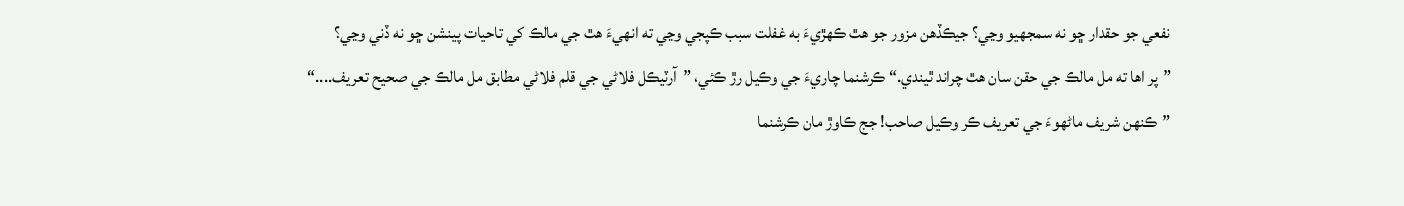نفعي جو حقدار ڇو نه سمجهيو وڃي؟ جيڪڏهن مزور جو هٿ ڪهڙيءَ به غفلت سبب ڪپجي وڃي ته انهيءَ هٿ جي مالڪ کي تاحيات پينشن ڇو نه ڏني وڃي؟
”پر اها ته مل مالڪ جي حقن سان هٿ چراند ٿيندي.“ ڪرشنما چاريءَ جي وڪيل رڙ ڪئي، ”آرٽيڪل فلاڻي جي قلم فلاڻي مطابق مل مالڪ جي صحيح تعريف....“
”ڪنهن شريف ماڻهوءَ جي تعريف ڪر وڪيل صاحب! جج ڪاوڙ مان ڪرشنما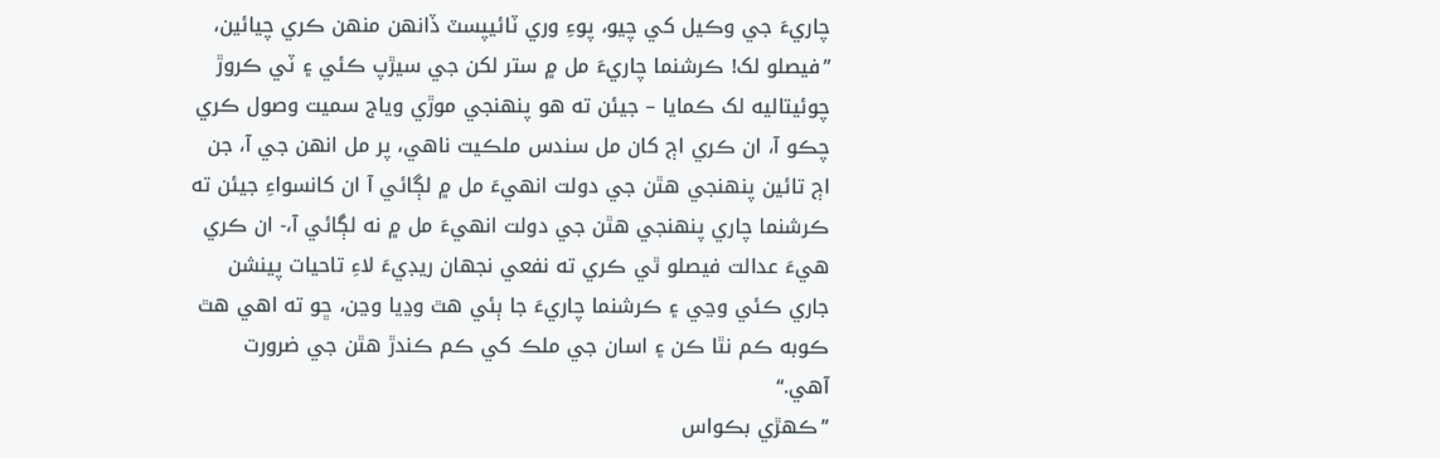چاريءَ جي وڪيل کي چيو، پوءِ وري ٽائيپسٽ ڏانهن منهن ڪري چيائين، ”فيصلو لک! ڪرشنما چاريءَ مل ۾ ستر لکن جي سيڙپ ڪئي ۽ ٽي ڪروڙ چوئيتاليه لک ڪمايا – جيئن ته هو پنهنجي موڙي وياج سميت وصول ڪري چڪو آ، ان ڪري اڄ کان مل سندس ملڪيت ناهي، پر مل انهن جي آ، جن اڄ تائين پنهنجي هٿن جي دولت انهيءَ مل ۾ لڳائي آ ان کانسواءِ جيئن ته ڪرشنما چاري پنهنجي هٿن جي دولت انهيءَ مل ۾ نه لڳائي آ،- ان ڪري هيءَ عدالت فيصلو ٿي ڪري ته نفعي نجهان ريڊيءَ لاءِ تاحيات پينشن جاري ڪئي وڃي ۽ ڪرشنما چاريءَ جا ٻئي هٿ وڍيا وڃن، ڇو ته اهي هٿ ڪوبه ڪم نٿا ڪن ۽ اسان جي ملڪ کي ڪم ڪندڙ هٿن جي ضرورت آهي.“
”ڪهڙي بڪواس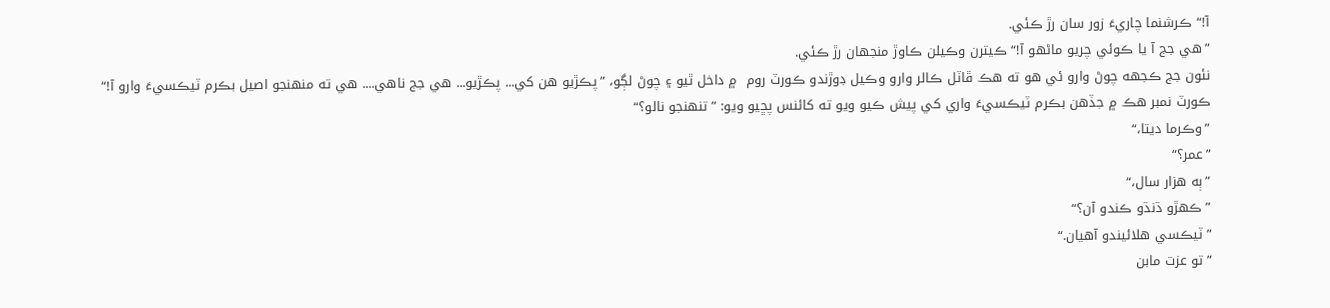آ!“ ڪرشنما چاريءَ زور سان رڙ ڪئي.
”هي جج آ يا ڪوئي چريو ماڻهو آ!“ ڪيترن وڪيلن ڪاوڙ منجهان رڙ ڪئي.
نئون جج ڪجهه چوڻ وارو ئي هو ته هڪ ڦاٽل ڪالر وارو وڪيل ڊوڙندو ڪورٽ روم  ۾ داخل ٿيو ۽ چوڻ لڳو، ”پڪڙيو هن کي... پڪڙيو... هي جج ناهي.... هي ته منهنجو اصيل بڪرم ٽيڪسيءَ وارو آ!“
ڪورٽ نمبر هڪ ۾ جڏهن بڪرم ٽيڪسيءَ واري کي پيش ڪيو ويو ته کائنس پڇيو ويو: ”تنهنجو نالو؟“
”وڪرما ديتا،“
”عمر؟“
”ٻه هزار سال،“
”ڪهڙو ڌنڌو ڪندو آن؟“
”ٽيڪسي هلائيندو آهيان.“
”تو عزت مابن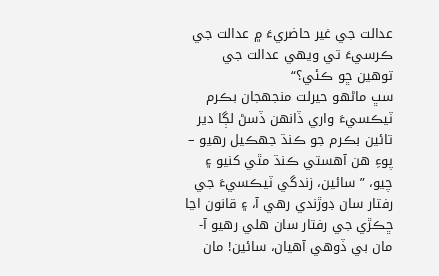عدالت جي غير حاضريءَ ۾ عدالت جي ڪرسيءَ تي ويهي عدالت جي توهين ڇو ڪئي؟“
سڀ ماڻهو حيرلت منجهجان بڪرم ٽيڪسيءَ واري ڏانهن ڏسڻ لڳا دير تائين بڪرم جو ڪنڌ جهڪيل رهيو – پوءِ هن آهستي ڪنڌ مٿي کنيو ۽ چيو، ”سائين، زندگي ٽيڪسيءَ جي رفتار سان ڊوڙندي رهي آ، ۽ قانون اڃا ڇڪڙي جي رفتار سان هلي رهيو آ- مان بي ڏوهي آهيان، سائين! مان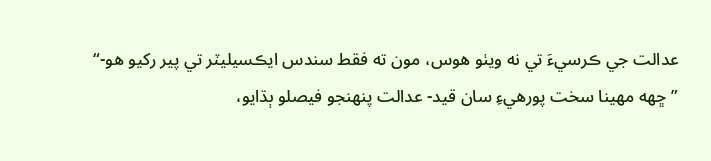عدالت جي ڪرسيءَ تي نه ويٺو هوس، مون ته فقط سندس ايڪسيليٽر تي پير رکيو هو-“
”ڇهه مهينا سخت پورهيءِ سان قيد- عدالت پنهنجو فيصلو ٻڌايو،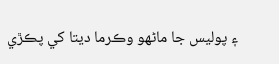۽ پوليس جا ماڻهو وڪرما ديتا کي پڪڙي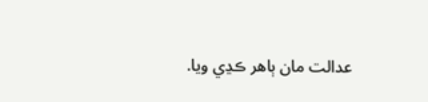عدالت مان ٻاهر ڪڍي ويا.